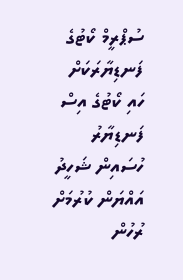ސުޕްރީމް ކޯޓުގެ ފަނޑިޔާރަކަށް ހައި ކޯޓުގެ އިސް ފަނޑިޔާރު ހުސައިން ޝަހީދު އައްޔަން ކުރުމަށް ރުހުން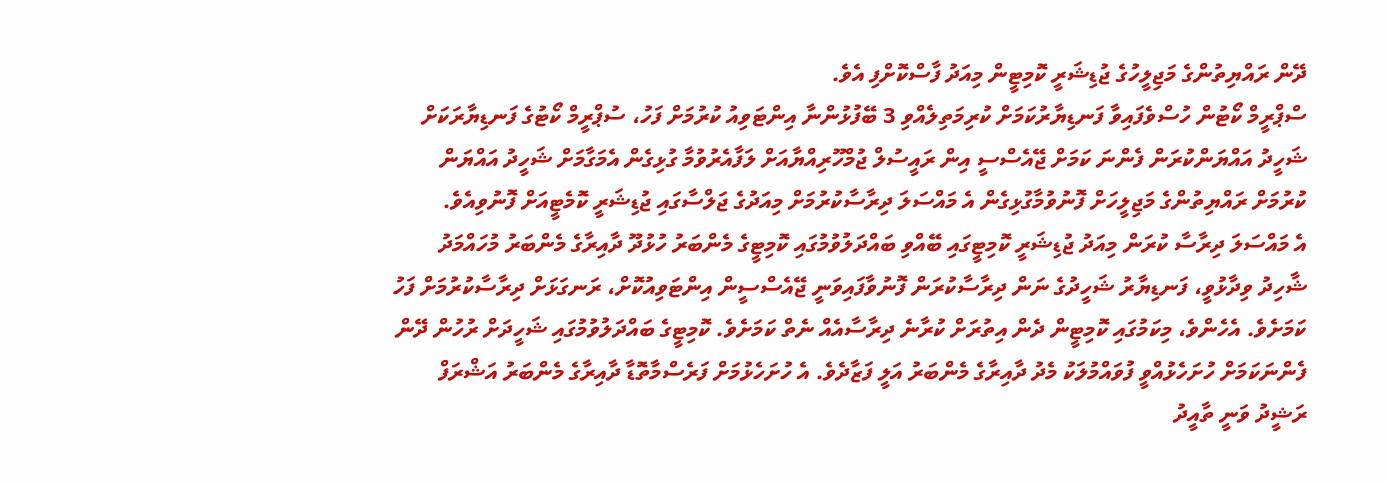ދޭން ރައްޔިތުންގެ މަޖިލީހުގެ ޖުޑިޝަރީ ކޮމިޓީން މިއަދު ފާސްކޮށްފި އެވެ.
ސްޕްރީމް ކޯޓުން ހުސްވެފައިވާ ފަނޑިޔާރުކަމަށް ކުރިމަތިލެއްވި 3 ބޭފުޅުންނާ އިންޓަވިއު ކުރުމަށް ފަހު، ސުޕްރީމް ކޯޓުގެ ފަނޑިޔާރަކަށް ޝަހީދު އައްޔަންކުރަން ފެންނަ ކަމަށް ޖޭއެސްސީ އިން ރައީސުލް ޖުމްހޫރިއްޔާއަށް ލަފާއެރުވުމާ ގުޅިގެން އެމަގާމަށް ޝަހީދު އައްޔަން ކުރުމަށް ރައްޔިތުންގެ މަޖިލީހަށް ފޮނުވުމާގުޅިގެން އެ މައްސަލަ ދިރާސާކުރުމަށް މިއަދުގެ ޖަލްސާގައި ޖުޑިޝަރީ ކޮމެޓީއަށް ފޮނުވިއެވެ.
އެ މައްސަލަ ދިރާސާ ކުރަން މިއަދު ޖުޑިޝަރީ ކޮމިޓީގައި ބޭއްވި ބައްދަލުވުމުގައި ކޮމިޓީގެ މެންބަރު ހުޅުދޫ ދާއިރާގެ މެންބަރު މުހައްމަދު ޝާހިދު ވިދާޅުވީ، ފަނޑިޔާރު ޝަހީދުގެ ނަން ދިރާސާކުރަން ފޮނުވާފައިވަނީ ޖޭއެސްސީން އިންޓަވިއުކޮށް، ރަނގަޅަށް ދިރާސާކުރުމަށް ފަހު ކަމަށެވެ. އެހެންވެ، މިކަމުގައި ކޮމިޓީން ދެން އިތުރަށް ކުރާނެ ދިރާސާއެއް ނެތް ކަމަށެވެ. ކޮމިޓީގެ ބައްދަލުވުމުގައި ޝަހީދަށް ރުހުން ދޭން ފެންނަކަމަށް ހުށަހެޅުއްވީ ފުވައްމުލަކު މެދު ދާއިރާގެ މެންބަރު އަލީ ފަޒާދެވެ. އެ ހުށަހެޅުމަށް ފަރެސްމާތޮޑާ ދާއިރާގެ މެންބަރު އަޝްރަފް ރަޝީދު ވަނީ ތާއީދު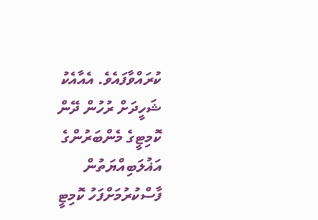ކުރައްވާފައެވެ. އެއާއެކު ޝަހީދަށް ރުހުން ދޭން ކޮމިޓީގެ މެންބަރުންގެ އަޣުލަބިއްޔަތުން ފާސްކުރުމަށްފަހު ކޮމިޓީ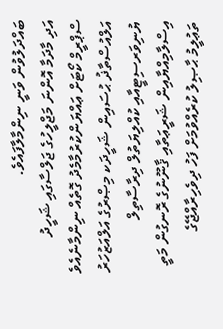ބައްދަލުވުން ވަނީ ނިންމާލާފައެވެ.
އަދި މާދަމާ އޮންނަ މަޖްލީހުގެ ޖަލްސާގައި ޝަހީދު ސްޕްރީމް ކޯޓަށް ޢައްޔަންކުރުމާމެދު ގޮތެއް ނިންމާނެއެވެ
އަލްއުސްތާޛު ޙުސައިން ޝަހީދަކ މިޞްރުގެ އަލްއަޒުހަރު ޔުނިވަރސިޓީއާއި ކުއްލިޔަތުލް ދިރާސާތިލް އިސްލާމިއްޔާއިން ޝަރީޢަތާއި ޤާނޫނުގެ ރޮނގުން މަތީ ތަޢުލީމު ޙާޞިލު ކުރެއްވުމަށް ފަހު ދިވެހިރާއްޖޭގެ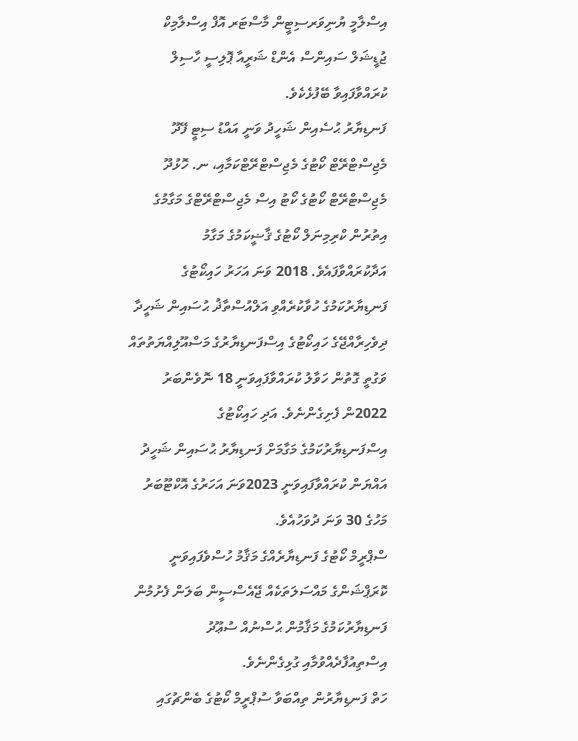އިސްލާމީ ޔުނިވަރސިޓީން މާސްޓަރ އޮފް އިސްލާމިކް ޖުޑީޝަލް ސައިންސް އެންޑް ޝަރީއާ ޕޮލިސީ ހާސިލް ކުރައްވާފައިވާ ބޭފުޅެކެވެ.
ފަނޑިޔާރު ޙުސެއިން ޝަހީދު ވަނީ އައްޑު ސިޓީ ފޭދޫ މެޖިސްޓްރޭޓް ކޯޓުގެ މެޖިސްޓްރޭޓްކަމާއި، ނ. ހޮޅުދޫ މެޖިސްޓްރޭޓް ކޯޓުގެ ކޯޓު އިސް މެޖިސްޓްރޭޓްގެ މަގާމުގެ އިތުރުން ކްރިމިނަލް ކޯޓުގެ ޤާޟީކަމުގެ މަގާމު އަދާކުރައްވާފައެވެ. 2018 ވަނަ އަހަރު ހައިކޯޓުގެ ފަނޑިޔާރުކަމުގެ ހުވާކުރެއްވި އަލްއުސްތާޛު ޙުސައިން ޝަހީދާ ދިވެހިރާއްޖޭގެ ހައިކޯޓުގެ އިސްފަނޑިޔާރުގެ މަސްއޫލިއްޔަތުތައް ވަގުތީ ގޮތުން ހަވާލު ކުރައްވާފައިވަނީ 18 ނޮވެންބަރު 2022ން ފެށިގެންނެވެ. އަދި ހައިކޯޓުގެ އިސްފަނޑިޔާރުކަމުގެ މަގާމަށް ފަނޑިޔާރު ޙުސައިން ޝަހީދު އައްޔަން ކުރައްވާފައިވަނީ 2023ވަނަ އަހަރުގެ އޮކްޓޫބަރު މަހުގެ 30 ވަނަ ދުވަހުއެވެ.
ސްޕްރީމް ކޯޓުގެ ފަނޑިޔާރެއްގެ މަޤާމު ހުސްވެފައިވަނީ ކޮރަޕްޝަންގެ މައްސަލަތަކެއް ޖޭއެސްސީން ބަލަން ފެށުމުން ފަނޑިޔާރުކަމުގެ މަޤާމުން ޙުސްނުއް ސުޢޫދު އިސްތިއުފާދެއްވުމާއި ގުޅިގެންނެވެ.
ހަތް ފަނޑިޔާރުން ތިއްބަވާ ސުޕްރީމް ކޯޓުގެ ބެންޗުގައި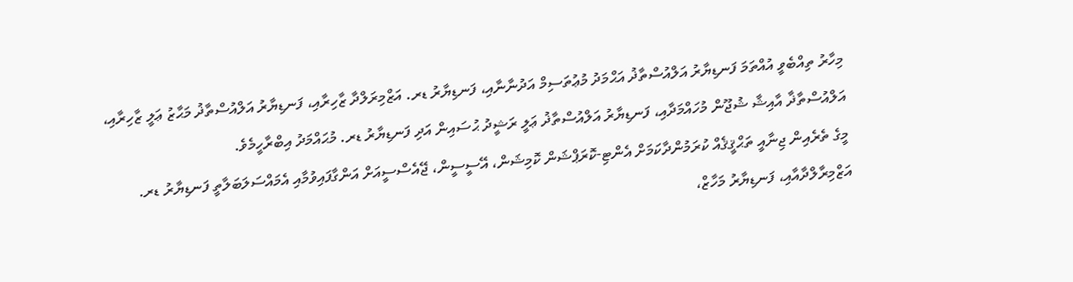މިހާރު ތިއްބެވީ އުއްތަމަ ފަނޑިޔާރު އަލްއުސްތާޛު އަޙްމަދު މުޢުތަސިމް އަދުނާނާއި، ފަނޑިޔާރު ޑރ. އަޒްމިރަލްދާ ޒާހިރާއި، ފަނޑިޔާރު އަލްއުސްތާޛު މަޙާޒު ޢަލީ ޒާހިރާއި، އަލްއުސްތާޛާ އާއިޝާ ޝުޖޫން މުހައްމަދާއި، ފަނޑިޔާރު އަލްއުސްތާޛު ޢަލީ ރަޝީދު ޙުސައިން އަދި ފަނޑިޔާރު ޑރ. މުޙައްމަދު އިބްރާހީމެވެ.
މީގެ ތެރެއިން ޖިނާއީ ތަޙްޤީޤެއް ކުރަމުންދާކަމަށް އެންޓި-ކޮރަޕްޝަން ކޮމިޝަން، އޭސީސީން، ޖޭއެސްސީއަށް އަންގާފައިވުމާއި އެމައްސަލަބަލާތީ ފަނޑިޔާރު ޑރ. އަޒްމިރާލްދާއާއި، ފަނޑިޔާރު މަހާޒް،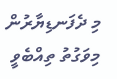މި ދެފަނޑިޔާރުން މިވަގުތު ތިއްބެވީ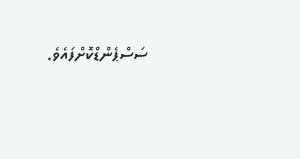ސަސްޕެންޑްކޮށްފައެވެ.